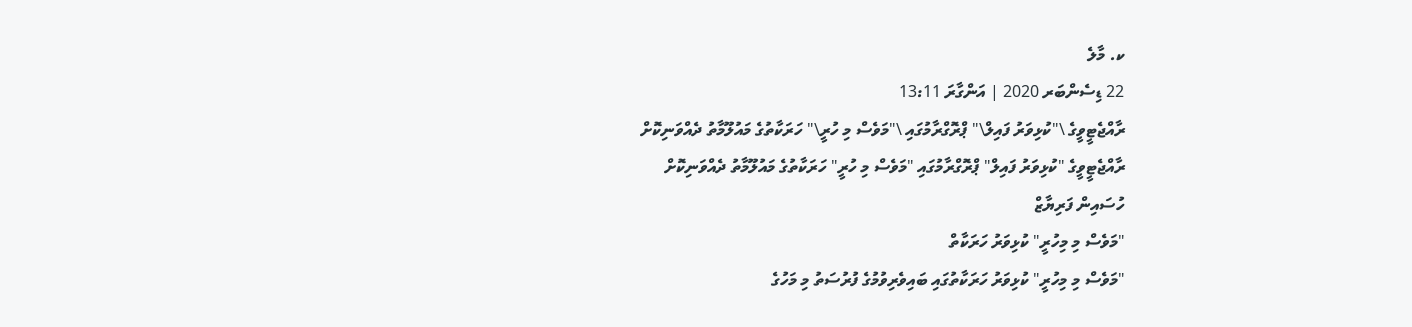ކ. މާލެ
22 ޑިސެންބަރ 2020 | އަންގާރަ 13:11
ރާއްޖެޓީވީގެ \"ކުޅިވަރު ފައިލް\" ޕްރޮގްރާމުގައި \"މަވެސް މި ހުރީ\" ހަރަކާތުގެ މައުލޫމާތު ދެއްވަނިކޮށް
ރާއްޖެޓީވީގެ "ކުޅިވަރު ފައިލް" ޕްރޮގްރާމުގައި "މަވެސް މި ހުރީ" ހަރަކާތުގެ މައުލޫމާތު ދެއްވަނިކޮށް
ހުސައިން ފަރިޔާޒް
"މަވެސް މި މިހުރީ" ކުޅިވަރު ހަރަކާތް
"މަވެސް މި މިހުރީ" ކުޅިވަރު ހަރަކާތުގައި ބައިވެރިވުމުގެ ފުރުސަތު މި މަހުގެ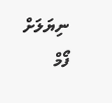ނިޔަލަށް
ފޯމް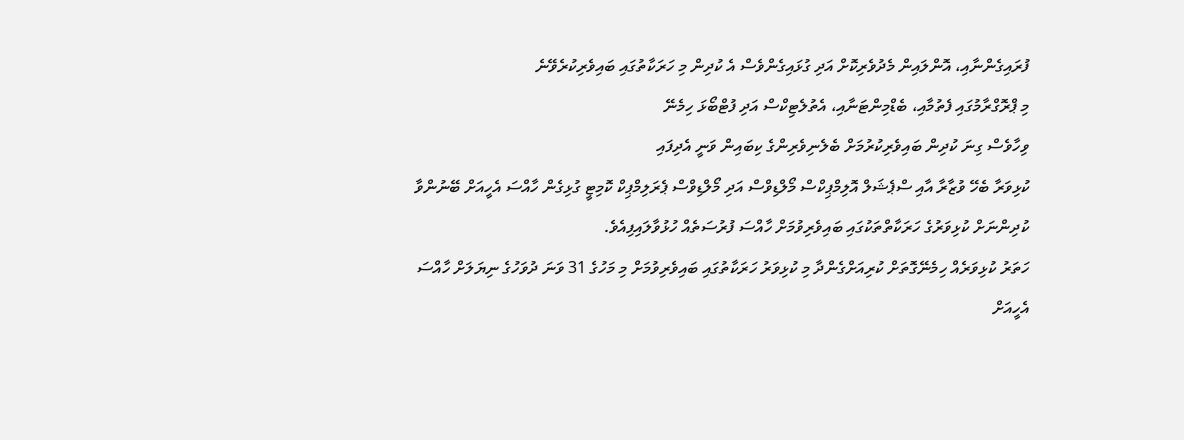ފުރައިގެންނާއި، އޮންލައިން މެދުވެރިކޮށް އަދި ގުޅައިގެންވެސް އެ ކުދިން މި ހަރަކާތުގައި ބައިވެރިކުރެވޭނެ
މި ޕްރޮގްރާމުގައި ފެތުމާއި، ބެޑްމިންޓަނާއި، އެތުލެޓިކްސް އަދި ފުޓްބޯޅަ ހިމެނޭ
ވިހާވެސް ގިނަ ކުދިން ބައިވެރިކުރުމަށް ބެލެނިވެރިންގެ ކިބައިން ވަނީ އެދިފައި
ކުޅިވަރާ ބެހޭ ވުޒާރާ އާއި ސްޕެޝަލް އޮލިމްޕިކްސް މޯލްޑިވްސް އަދި މޯލްޑިވްސް ޕެރަލިމްޕިކް ކޮމިޓީ ގުޅިގެން ހާއްސަ އެހީއަށް ބޭނުންވާ ކުދިންނަށް ކުޅިވަރުގެ ހަރަކާތްތަކުގައި ބައިވެރިވުމަށް ހާއްސަ ފުރުސަތެއް ހުޅުވާލައިފިއެވެ.
ހަތަރު ކުޅިވަރެއް ހިމެނޭގޮތަށް ކުރިއަށްގެންދާ މި ކުޅިވަރު ހަރަކާތުގައި ބައިވެރިވުމަށް މި މަހުގެ 31 ވަނަ ދުވަހުގެ ނިޔަލަށް ހާއްސަ އެހީއަށް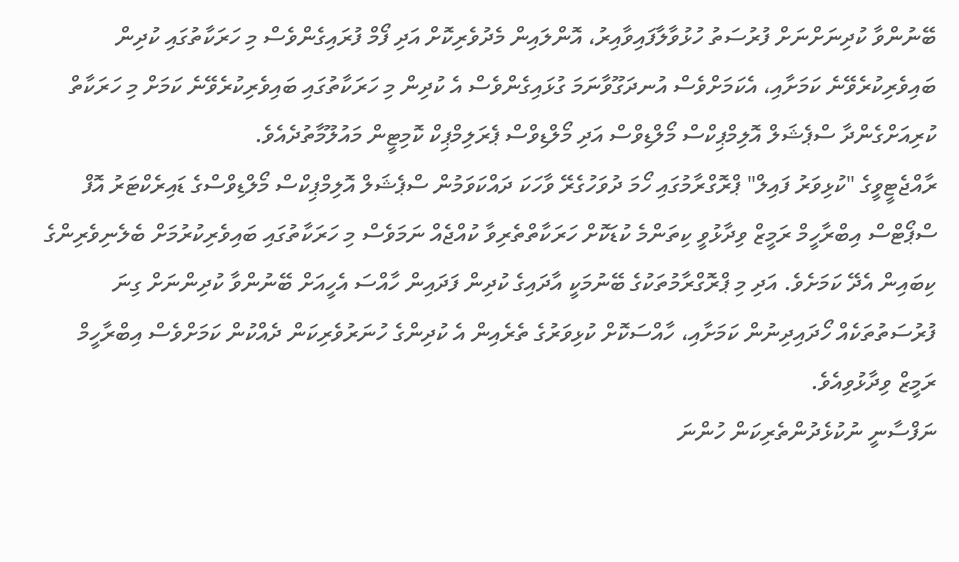ބޭނުންވާ ކުދިނަށްނަށް ފުރުސަތު ހުޅުވާލާފައިވާއިރު، އޮންލައިން މެދުވެރިކޮށް އަދި ފޯމް ފުރައިގެންވެސް މި ހަރަކާތުގައި ކުދިން ބައިވެރިކުރެވޭނެ ކަމަށާއި، އެކަމަށްވެސް އުނދަގޫވާނަމަ ގުޅައިގެންވެސް އެ ކުދިން މި ހަރަކާތުގައި ބައިވެރިކުރެވޭނެ ކަމަށް މި ހަރަކާތް ކުރިއަށްގެންދާ ސްޕެޝަލް އޮލިމްޕިކްސް މޯލްޑިވްސް އަދި މޯލްޑިވްސް ޕެރަލިމްޕިކް ކޮމިޓީން މައުލޫމާތުދެއެވެ.
ރާއްޖެޓީވީގެ "ކުޅިވަރު ފައިލް" ޕްރޮގްރާމުގައި ހޯމަ ދުވަހުގެރޭ ވާހަކަ ދައްކަވަމުން ސްޕެޝަލް އޮލިމްޕިކްސް މޯލްޑިވްސްގެ ޑައިރެކްޓަރު އޮފް ސްޕޯޓްސް އިބްރާހީމް ރަމީޒް ވިދާޅުވީ ކިތަންމެ ކުޑަކޮށް ހަރަކާތްތެރިވާ ކުއްޖެއް ނަމަވެސް މި ހަރަކާތުގައި ބައިވެރިކުރުމަށް ބެލެނިވެރިންގެ ކިބައިން އެދޭ ކަމަށެވެ. އަދި މި ޕްރޮގްރާމުތަކުގެ ބޭނުމަކީ އާދައިގެ ކުދިން ފަދައިން ހާއްސަ އެހީއަށް ބޭނުންވާ ކުދިންނަށް ގިނަ ފުރުސަތުތަކެއް ހޯދައިދިނުން ކަމަށާއި، ހާއްސަކޮށް ކުޅިވަރުގެ ތެރެއިން އެ ކުދިންގެ ހުނަރުވެރިކަން ދެއްކުން ކަމަށްވެސް އިބްރާހީމް ރަމީޒް ވިދާޅުވިއެވެ.
ނަފްސާނީ ނުކުޅެދުންތެރިކަން ހުންނަ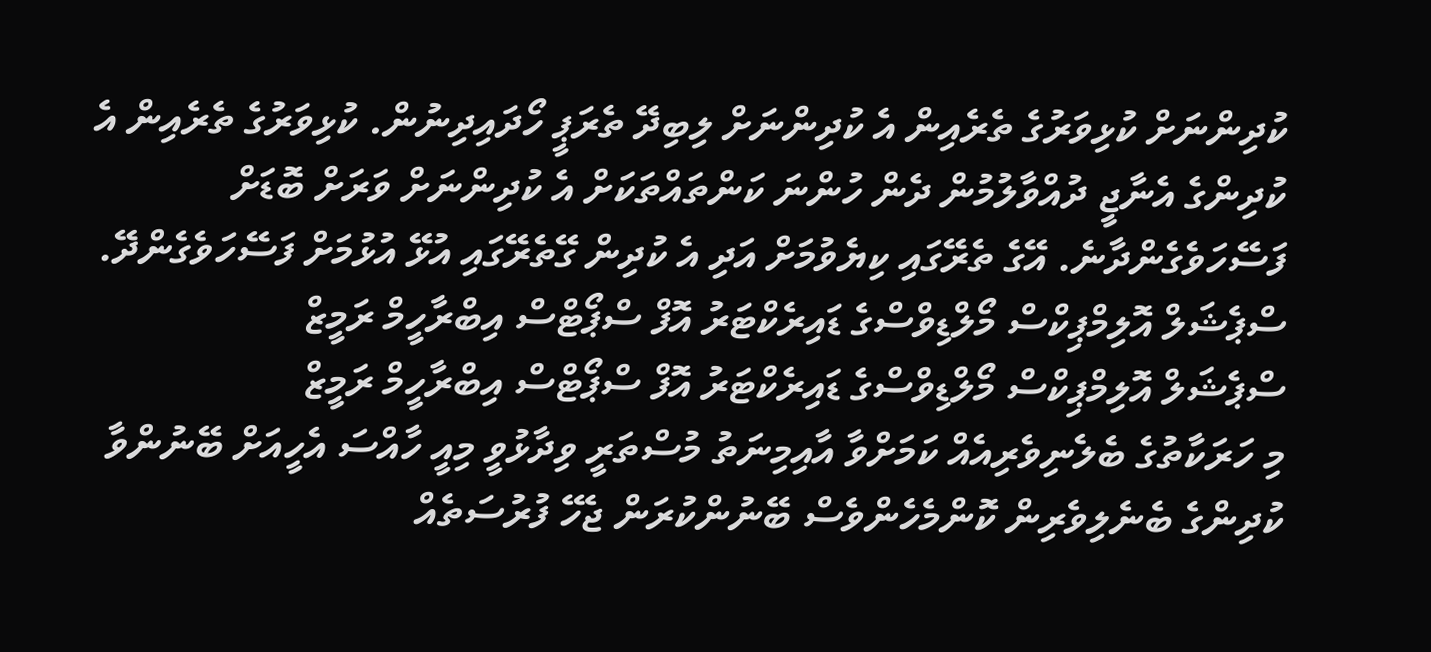ކުދިންނަށް ކުޅިވަރުގެ ތެރެއިން އެ ކުދިންނަށް ލިބިދޭ ތެރަޕީ ހޯދައިދިނުން. ކުޅިވަރުގެ ތެރެއިން އެ ކުދިންގެ އެނާޖީ ދުއްވާލުމުން ދެން ހުންނަ ކަންތައްތަކަށް އެ ކުދިންނަށް ވަރަށް ބޮޑަށް ފަސޭހަވެގެންދާނެ. އޭގެ ތެރޭގައި ކިޔެވުމަށް އަދި އެ ކުދިން ގޭތެރޭގައި އުޅޭ އުޅުމަށް ފަސޭހަވެގެންދޭ.
ސްޕެޝަލް އޮލިމްޕިކްސް މޯލްޑިވްސްގެ ޑައިރެކްޓަރު އޮފް ސްޕޯޓްސް އިބްރާހީމް ރަމީޒް
ސްޕެޝަލް އޮލިމްޕިކްސް މޯލްޑިވްސްގެ ޑައިރެކްޓަރު އޮފް ސްޕޯޓްސް އިބްރާހީމް ރަމީޒް
މި ހަރަކާތުގެ ބެލެނިވެރިއެއް ކަމަށްވާ އާއިމިނަތު މުސްތަރީ ވިދާޅުވީ މިއީ ހާއްސަ އެހީއަށް ބޭނުންވާ ކުދިންގެ ބެނެލިވެރިން ކޮންމެހެންވެސް ބޭނުންކުރަން ޖެހޭ ފުރުސަތެއް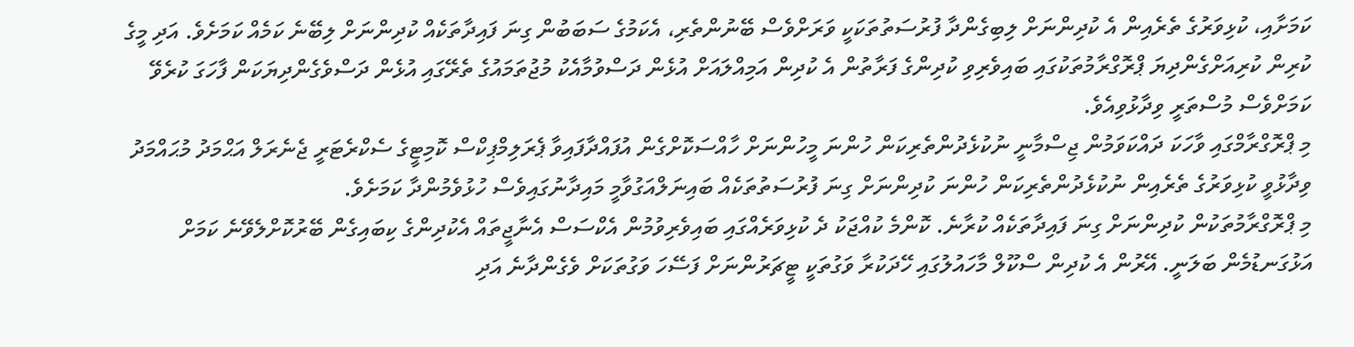ކަމަށާއި، ކުޅިވަރުގެ ތެރެއިން އެ ކުދިންނަށް ލިބިގެންދާ ފުރުސަތުތަކަކީ ވަރަށްވެސް ބޭނުންތެރި، އެކަމުގެ ސަބަބުން ގިނަ ފައިދާތަކެއް ކުދިންނަށް ލިބޭނެ ކަމެއް ކަމަށެވެ. އަދި މީގެ ކުރިން ކުރިއަށްގެންދިޔަ ޕްރޮގްރާމުތަކުގައި ބައިވެރިވި ކުދިންގެ ފަރާތުން އެ ކުދިން އަމިއްލައަށް އުޅެން ދަސްވުމާއެކު މުޖުތަމައުގެ ތެރޭގައި އުޅެން ދަސްވެގެންދިޔަކަން ފާހަގަ ކުރެވޭ ކަމަށްވެސް މުސްތަރީ ވިދާޅުވިއެވެ.
މި ޕްރޮގްރާމްގައި ވާހަކަ ދައްކަވަމުން ޖިސްމާނީ ނުކުޅެދުންތެރިކަން ހުންނަ މީހުންނަށް ހާއްސަކޮށްގެން އުފައްދާފައިވާ ޕެރަލިމްޕިކްސް ކޮމިޓީގެ ސެކްރެޓަރީ ޖެނެރަލް އަޙްމަދު މުޙައްމަދު ވިދާޅުވީ ކުޅިވަރުގެ ތެރެއިން ނުކުޅެދުންތެރިކަން ހުންނަ ކުދިންނަށް ގިނަ ފުރުސަތުތަކެއް ބައިނަލްއަގުވާމީ މައިދާނުގައިވެސް ހުޅުވެމުންދާ ކަމަށެވެ.
މި ޕްރޮގްރާމުތަކުން ކުދިންނަށް ގިނަ ފައިދާތަކެއް ކުރާނެ. ކޮންމެ ކުއްޖަކު ދެ ކުޅިވަރެއްގައި ބައިވެރިވުމުން އެކްސަސް އެނާޖީތައް އެކުދިންގެ ކިބައިގެން ބޭރުކޮށްލެވޭނެ ކަމަށް އަޅުގަނޑުމެން ބަލަނީ. އޭރުން އެ ކުދިން ސްކޫލް މާހައުލުގައި ހޭދަކުރާ ވަގުތަކީ ޓީޗަރުންނަށް ފަސޭހަ ވަގުތަކަށް ވެގެންދާނެ އަދި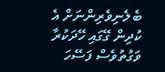ބެލެނިވެރިންނަށް އެ ކުދިން ގޭގައި ހޭދަކުރާ ވަގުތުވެސް ފަސޭހަ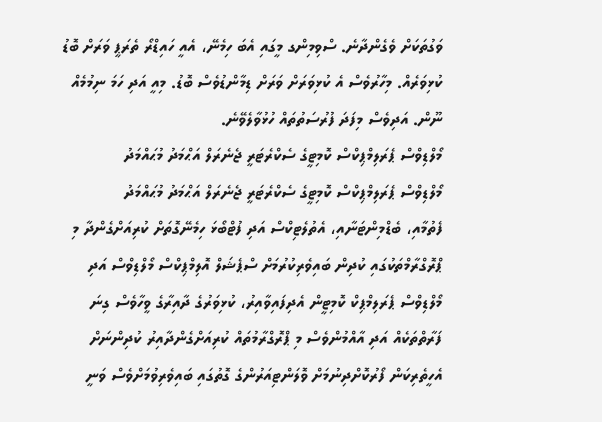ވަގުތަކަށް ވެގެންދާނެ. ސްވިމިންގ މީގައި އެބަ ހިމެނޭ، އެއީ ހައިޑްރޯ ތެރަޕީ ވަރަށް ބޮޑު ކުޅިވަރެއް. މިހާރުވެސް އެ ކުޅިވަރަށް ވަރަށް ޑިމާންޑުވެސް ބޮޑު. މިއީ އަދި ހަމަ ނިމުމެއް ނޫން. އަދިވެސް މިފަދަ ފުރުސަތުތައް ހުޅުވާލެވޭނެ.
މޯލްޑިވްސް ޕެރަލިމްޕިކްސް ކޮމިޓީގެ ސެކްރެޓަރީ ޖެނެރަލް އަޙްމަދު މުޙައްމަދު
މޯލްޑިވްސް ޕެރަލިމްޕިކްސް ކޮމިޓީގެ ސެކްރެޓަރީ ޖެނެރަލް އަޙްމަދު މުޙައްމަދު
ފެތުމާއި، ބެޑްމިންޓަނާއި، އެތުލެޓިކްސް އަދި ފުޓްބޯޅަ ހިމެނޭގޮތަށް ކުރިއަށްގެންދާ މި ޕްރޮގްރާމްތަކުގައި ކުދިން ބައިވެރިކުރުމަށް ސްޕެޝަލް އޮލިމްޕިކްސް މޯލްޑިވްސް އަދި މޯލްޑިވްސް ޕެރަލިމްޕިކް ކޮމިޓީން އެދިފައިވާއިރު، ކުޅިވަރުގެ ދާއިރާގެ ވީހާވެސް ގިނަ ފަރާތްތަކެއް އަދި އާއްމުންވެސް މި ޕްރޮގްރާމުތައް ކުރިއަށްގެންދާއިރު ކުދިންނަށް އެހީތެރިކަން ފޯރުކޮށްދިނުމަށް ވޮލަންޓިއަރުންގެ ގޮތުގައި ބައިވެރިވުމަށްވެސް ވަނީ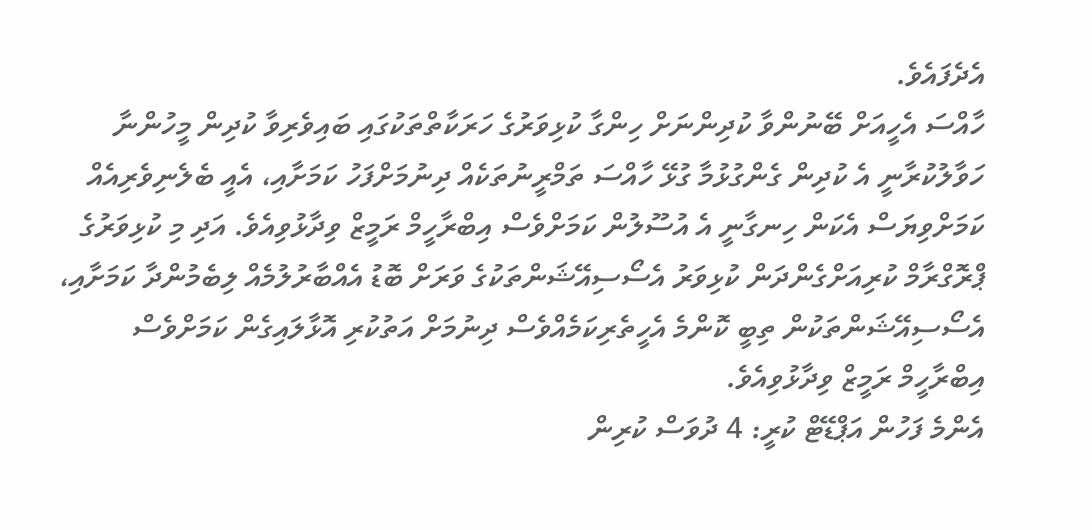އެދެފައެވެ.
ހާއްސަ އެހީއަށް ބޭނުންވާ ކުދިންނަށް ހިންގާ ކުޅިވަރުގެ ހަރަކާތްތަކުގައި ބައިވެރިވާ ކުދިން މީހުންނާ ހަވާލުކުރާނީ އެ ކުދިން ގެންގުޅުމާ ގުޅޭ ހާއްސަ ތަމްރީނުތަކެއް ދިނުމަށްފަހު ކަމަށާއި، އެއީ ބެލެނިވެރިއެއް ކަމަށްވިޔަސް އެކަން ހިނގާނީ އެ އުސޫލުން ކަމަށްވެސް އިބްރާހީމް ރަމީޒް ވިދާޅުވިއެވެ. އަދި މި ކުޅިވަރުގެ ޕްރޮގްރާމް ކުރިއަށްގެންދަން ކުޅިވަރު އެސޯސިއޭޝަންތަކުގެ ވަރަށް ބޮޑު އެއްބާރުލުމެއް ލިބެމުންދާ ކަމަށާއި، އެސޯސިއޭޝަންތަކުން ތިބީ ކޮންމެ އެހީތެރިކަމެއްވެސް ދިނުމަށް އަތުކުރި އޮޅާލައިގެން ކަމަށްވެސް އިބްރާހީމް ރަމީޒް ވިދާޅުވިއެވެ.
އެންމެ ފަހުން އަޕްޑޭޓް ކުރީ: 4 ދުވަސް ކުރިން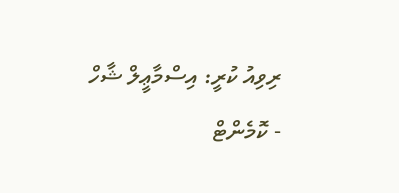ރިވިއު ކުރީ: އިސްމާޢީލް ޝާހް
- ކޮމެންޓް